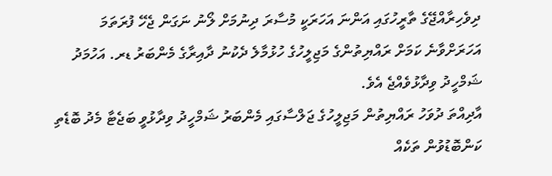ދިވެހިރާއްޖޭގެ ތާރީހުގައި އަންނަ އަހަރަކީ މުސާރަ ދިނުމަށް ލޯނު ނަގަން ޖެހޭ ފުރަތަމަ އަހަރަށްވާނެ ކަމަށް ރައްޔިތުންގެ މަޖިލީހުގެ ހުޅުމާލެ ދެކުނު ދާއިރާގެ މެންބަރު ޑރ. އަހުމަދު ޝަމްހީދު ވިދާޅުވެއްޖެ އެވެ.
އާދިއްތަ ދުވަހު ރައްޔިތުން މަޖިލީހުގެ ޖަލްސާގައި މެންބަރު ޝަމްހީދު ވިދާޅުވީ ބަޖެޓާ މެދު ބޮޑެތި ކަންބޮޑުވުން ތަކެއް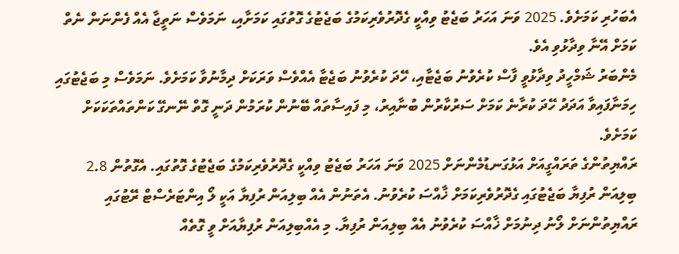އެބަހުރި ކަމަށެވެ. 2025 ވަނަ އަހަރު ބަޖެޓު ވިއްކީ ގެދޮރުވެރިކަމުގެ ބަޖެޓުގެ ގޮތުގައި ކަމަށާއި، ނަމަވެސް ނަތީޖާ އެއް ފެންނަން ނެތް ކަމަށް އޭނާ ވިދާޅުވި އެވެ.
މެންބަރު ޝަމްހީދު ވިދާޅުވީ ފާސް ކުރެވުނު ބަޖެޓާއި، ހޭދަ ކުރެވުނު ބަޖެޓާ އެއްވެސް ވަރަކަށް ދިމާނުވާ ކަމަށެވެ. ނަމަވެސް މި ބަޖެޓުގައި ހިމަނާފައިވާ އަދަދު ހޭދަ ކުރާނެ ކަމަށް ސަރުކާރުން ބުނާއިރު، މި ފައިސާތައް ބޭނުން ކުރަމުން ދަނީ ގޮތް ނޭނގޭ ކަންތައްތަކަކަށް ކަމަށެވެ.
ރައްޔިތުންގެ ތަރައްގީއަށް އަޅުގަނޑުމެންނަށް 2025 ވަނަ އަހަރު ބަޖެޓު ވިއްކީ ގެދޮރުވެރިކަމުގެ ބަޖެޓުގެ ގޮތުގައި. އެގޮތުން 2.8 ބިލިއަން ރުފިޔާ ބަޖެޓުގައި ގެދޮރުވެރިކަމަށް ޚާއްސަ ކުރެވުނު. އެތަނުން އެއް ބިލިއަން ރުފިޔާ އަކީ ލޯ އިންޓަރެސްޓް ރޭޓުގައި ރައްޔިތުންނަށް ލޯނު ދިނުމަށް ޚާއްސަ ކުރެވުނު އެއް ބިލިއަން ރުފިޔާ. މި އެއްބިލިއަން ރުފިޔާއަށް ވީ ގޮތެއް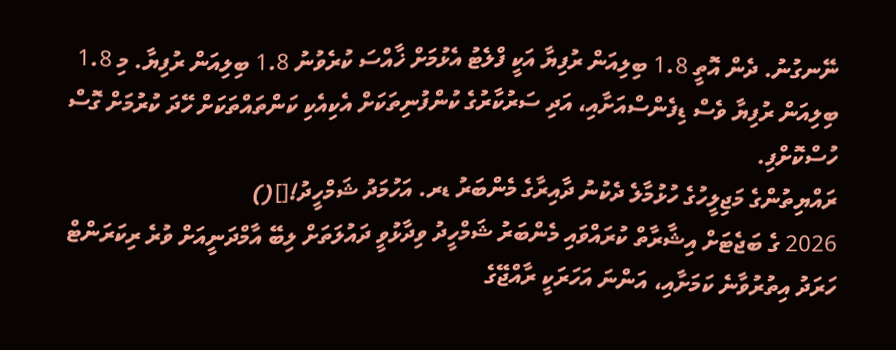ނޭނގުނު. ދެން އޮތީ 1.8 ބިލިއަން ރުފިޔާ އަކީ ފްލެޓު އެޅުމަށް ޚާއްސަ ކުރެވުނު 1.8 ބިލިއަން ރުފިޔާ. މި 1.8 ބިލިއަން ރުފިޔާ ވެސް ޑިފެންސްއަށާއި، އަދި ސަރުކާރުގެ ކުންފުނިތަކަށް އެކިއެކި ކަންތައްތަކަށް ހޭދަ ކުރުމަށް ގޮސް ހުސްކޮށްފި.
ރައްޔިތުންގެ މަޖިލީހުގެ ހުޅުމާލެ ދެކުނު ދާއިރާގެ މެންބަރު ޑރ. އަހުމަދު ޝަމްހީދު![]()
2026 ގެ ބަޖެޓަށް އިޝާރާތް ކުރައްވައި މެންބަރު ޝަމްހީދު ވިދާޅުވީ ދައުލަތަށް ލިބޭ އާމްދަނީއަށް ވުރެ ރިކަރަންޓް ހަރަދު އިތުރުވާނެ ކަމަށާއި، އަންނަ އަހަރަކީ ރާއްޖޭގެ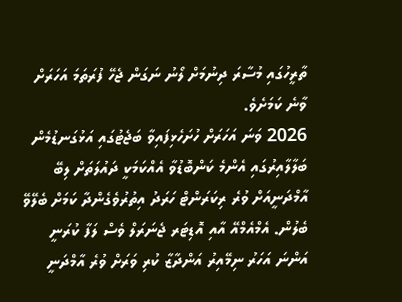ތާރީހުގައި މުސާރަ ދިނުމަށް ލޯނު ނަގަން ޖެހޭ ފުރަތަމަ އަހަރަށް ވާނެ ކަމަށެވެ.
2026 ވަނަ އަހަރަށް ހުށަހެޅިފައިވާ ބަޖެޓުގައި އަޅުގަނޑުމެން ބަލާލާއިރުގައި އެންމެ ކަންބޮޑުވާ އެއްކަމަކީ ދައުލަތަށް ލިބޭ އާމްދަނީއަށް ވުރެ ރިކަރަންޓް ހަރަދު އިތުރުވެގެންދާ ކަމަށް ބެލޭވޭ ބެލުން. އެމްއެމްއޭ އާއި އޮޑިޓަރ ޖެނަރަލް ވެސް ލަފާ ކުރަނީ އަންނަ އަހަރު ނިމޭއިރު އަންދާޒާ ކުރި ވަރަށް ވުރެ އާމްދަނީ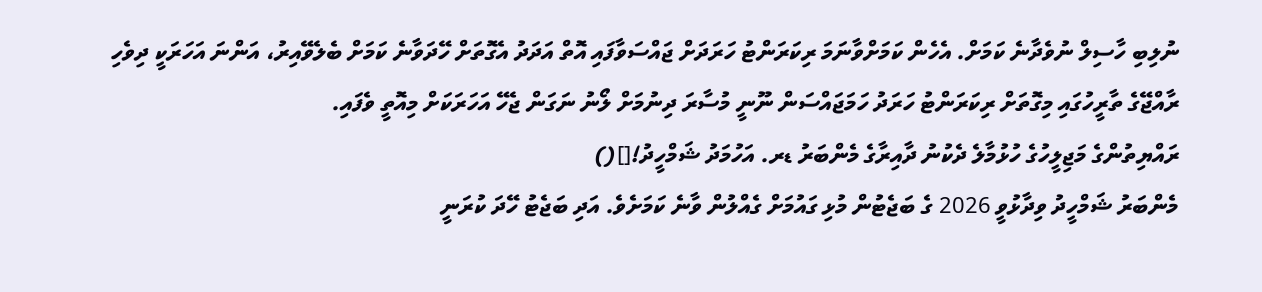ނުލިބި ހާސިލް ނުވެދާނެ ކަމަށް. އެހެން ކަމަށްވާނަމަ ރިކަރަންޓު ހަރަދަށް ޖައްސަވާފައި އޮތް އަދަދު އެގޮތަށް ހޭދަވާނެ ކަމަށް ބެލެވޭއިރު، އަންނަ އަހަރަކީ ދިވެހި ރާއްޖޭގެ ތާރީހުގައި މިގޮތަށް ރިކަރަންޓު ހަރަދު ހަމަޖައްސަން ނޫނީ މުސާރަ ދިނުމަށް ލޯނު ނަގަން ޖެހޭ އަހަރަކަށް މިއޮތީ ވެފައި.
ރައްޔިތުންގެ މަޖިލީހުގެ ހުޅުމާލެ ދެކުނު ދާއިރާގެ މެންބަރު ޑރ. އަހުމަދު ޝަމްހީދު![]()
މެންބަރު ޝަމްހީދު ވިދާޅުވީ 2026 ގެ ބަޖެޓުން މުޅި ގައުމަށް ގެއްލުން ވާނެ ކަމަށެވެ. އަދި ބަޖެޓު ހޭދަ ކުރަނީ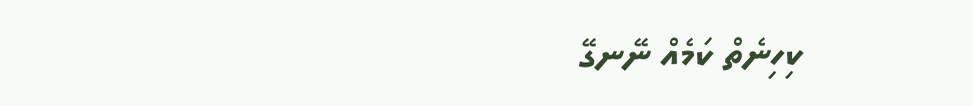ކިހިނެތް ކަމެއް ނޭނގޭ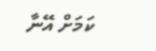ކަމަށް އޭނާ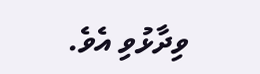ވިދާޅުވި އެވެ.